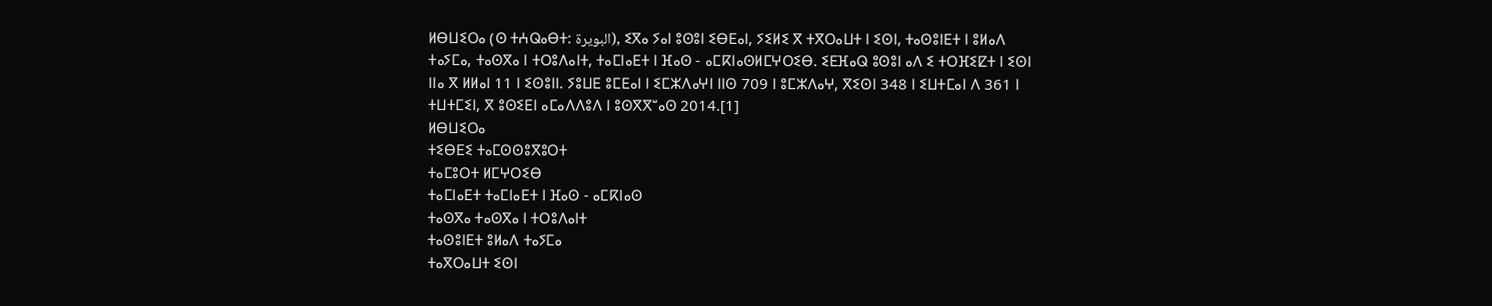ⵍⴱⵡⵉⵔⴰ (ⵙ ⵜⵄⵕⴰⴱⵜ: البويرة), ⵉⴳⴰ ⵢⴰⵏ ⵓⵙⵓⵏ ⵉⴱⴹⴰⵏ, ⵢⵉⵍⵉ ⴳ ⵜⴳⵔⴰⵡⵜ ⵏ ⵉⵙⵏ, ⵜⴰⵙⵓⵏⴹⵜ ⵏ ⵓⵍⴰⴷ ⵜⴰⵢⵎⴰ, ⵜⴰⵙⴳⴰ ⵏ ⵜⵔⵓⴷⴰⵏⵜ, ⵜⴰⵎⵏⴰⴹⵜ ⵏ ⴼⴰⵙ - ⴰⵎⴽⵏⴰⵙⵍⵎⵖⵔⵉⴱ. ⵉⴹⴼⴰⵕ ⵓⵙⵓⵏ ⴰⴷ ⵉ ⵜⵔⴼⵉⵇⵜ ⵏ ⵉⵙⵏ ⵏⵏⴰ ⴳ ⵍⵍⴰⵏ 11 ⵏ ⵉⵙⵓⵏⵏ. ⵢⵓⵡⴹ ⵓⵎⴹⴰⵏ ⵏ ⵉⵎⵣⴷⴰⵖⵏ ⵏⵏⵙ 709 ⵏ ⵓⵎⵣⴷⴰⵖ, ⴳⵉⵙⵏ 348 ⵏ ⵉⵡⵜⵎⴰⵏ ⴷ 361 ⵏ ⵜⵡⵜⵎⵉⵏ, ⴳ ⵓⵙⵉⴹⵏ ⴰⵎⴰⴷⴷⵓⴷ ⵏ ⵓⵙⴳⴳⵯⴰⵙ 2014.[1]
ⵍⴱⵡⵉⵔⴰ
ⵜⵉⴱⴹⵉ ⵜⴰⵎⵙⵙⵓⴳⵓⵔⵜ
ⵜⴰⵎⵓⵔⵜ ⵍⵎⵖⵔⵉⴱ
ⵜⴰⵎⵏⴰⴹⵜ ⵜⴰⵎⵏⴰⴹⵜ ⵏ ⴼⴰⵙ - ⴰⵎⴽⵏⴰⵙ
ⵜⴰⵙⴳⴰ ⵜⴰⵙⴳⴰ ⵏ ⵜⵔⵓⴷⴰⵏⵜ
ⵜⴰⵙⵓⵏⴹⵜ ⵓⵍⴰⴷ ⵜⴰⵢⵎⴰ
ⵜⴰⴳⵔⴰⵡⵜ ⵉⵙⵏ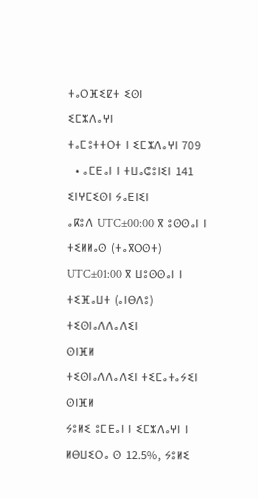ⵜⴰⵔⴼⵉⵇⵜ ⵉⵙⵏ
ⵉⵎⵣⴷⴰⵖⵏ
ⵜⴰⵎⵓⵜⵜⵔⵜ ⵏ ⵉⵎⵣⴷⴰⵖⵏ 709
  • ⴰⵎⴹⴰⵏ ⵏ ⵜⵡⴰⵛⵓⵏⵉⵏ 141
ⵉⵏⵖⵎⵉⵙⵏ ⵢⴰⴹⵏⵉⵏ
ⴰⴽⵓⴷ UTC±00:00 ⴳ ⵓⵙⵙⴰⵏ ⵏ ⵜⵉⵍⵍⴰⵙ (ⵜⴰⴳⵔⵙⵜ)
UTC±01:00 ⴳ ⵡⵓⵙⵙⴰⵏ ⵏ ⵜⵉⴼⴰⵡⵜ (ⴰⵏⴱⴷⵓ)
ⵜⵉⵙⵏⴰⴷⴷⴰⴷⵉⵏ
ⵙⵏⴼⵍ
ⵜⵉⵙⵏⴰⴷⴷⴰⴷⵉⵏ ⵜⵉⵎⴰⵜⴰⵢⵉⵏ
ⵙⵏⴼⵍ
ⵢⵓⵍⵉ ⵓⵎⴹⴰⵏ ⵏ ⵉⵎⵣⴷⴰⵖⵏ ⵏ ⵍⴱⵡⵉⵔⴰ ⵙ 12.5%, ⵢⵓⵍⵉ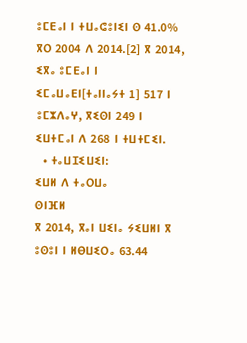ⵓⵎⴹⴰⵏ ⵏ ⵜⵡⴰⵛⵓⵏⵉⵏ ⵙ 41.0% ⴳⵔ 2004 ⴷ 2014.[2] ⴳ 2014, ⵉⴳⴰ ⵓⵎⴹⴰⵏ ⵏ ⵉⵎⴰⵡⴰⴹⵏ[ⵜⴰⵏⵏⴰⵢⵜ 1] 517 ⵏ ⵓⵎⵣⴷⴰⵖ, ⴳⵉⵙⵏ 249 ⵏ ⵉⵡⵜⵎⴰⵏ ⴷ 268 ⵏ ⵜⵡⵜⵎⵉⵏ.
  • ⵜⴰⵡⵊⵉⵡⵉⵏ:
ⵉⵡⵍ ⴷ ⵜⴰⵔⵡⴰ
ⵙⵏⴼⵍ
ⴳ 2014, ⴳⴰⵏ ⵡⵉⵏⴰ ⵢⵉⵡⵍⵏ ⴳ ⵓⵙⵓⵏ ⵏ ⵍⴱⵡⵉⵔⴰ 63.44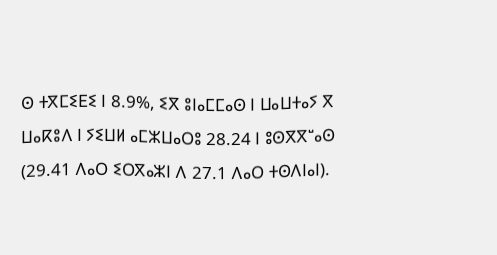ⵙ ⵜⴳⵎⵉⴹⵉ ⵏ 8.9%, ⵉⴳ ⵓⵏⴰⵎⵎⴰⵙ ⵏ ⵡⴰⵡⵜⴰⵢ ⴳ ⵡⴰⴽⵓⴷ ⵏ ⵢⵉⵡⵍ ⴰⵎⵣⵡⴰⵔⵓ 28.24 ⵏ ⵓⵙⴳⴳⵯⴰⵙ (29.41 ⴷⴰⵔ ⵉⵔⴳⴰⵣⵏ ⴷ 27.1 ⴷⴰⵔ ⵜⵙⴷⵏⴰⵏ).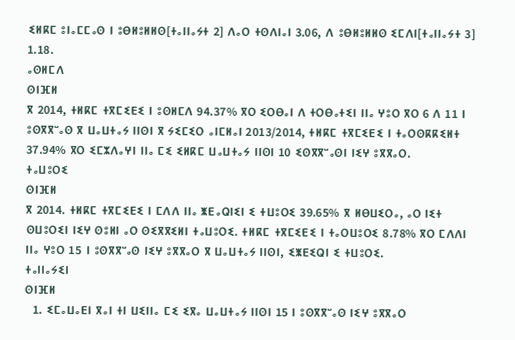ⵉⵍⴽⵎ ⵓⵏⴰⵎⵎⴰⵙ ⵏ ⵓⴱⵍⵓⵍⵍⵙ[ⵜⴰⵏⵏⴰⵢⵜ 2] ⴷⴰⵔ ⵜⵙⴷⵏⴰⵏ 3.06, ⴷ ⵓⴱⵍⵓⵍⵍⵙ ⵉⵎⴷⵏ[ⵜⴰⵏⵏⴰⵢⵜ 3] 1.18.
ⴰⵙⵍⵎⴷ
ⵙⵏⴼⵍ
ⴳ 2014, ⵜⵍⴽⵎ ⵜⴳⵎⵉⴹⵉ ⵏ ⵓⵙⵍⵎⴷ 94.37% ⴳⵔ ⵉⵔⴱⴰⵏ ⴷ ⵜⵔⴱⴰⵜⵉⵏ ⵏⵏⴰ ⵖⵓⵔ ⴳⵔ 6 ⴷ 11 ⵏ ⵓⵙⴳⴳⵯⴰⵙ ⴳ ⵡⴰⵡⵜⴰⵢ ⵏⵏⵙⵏ ⴳ ⵢⵉⵎⵉⵔ ⴰⵏⵎⵍⴰⵏ 2013/2014, ⵜⵍⴽⵎ ⵜⴳⵎⵉⴹⵉ ⵏ ⵜⴰⵔⵙⴽⴽⵉⵍⵜ 37.94% ⴳⵔ ⵉⵎⵣⴷⴰⵖⵏ ⵏⵏⴰ ⵎⵉ ⵉⵍⴽⵎ ⵡⴰⵡⵜⴰⵢ ⵏⵏⵙⵏ 10 ⵉⵙⴳⴳⵯⴰⵙⵏ ⵏⵉⵖ ⵓⴳⴳⴰⵔ.
ⵜⴰⵡⵓⵔⵉ
ⵙⵏⴼⵍ
ⴳ 2014. ⵜⵍⴽⵎ ⵜⴳⵎⵉⴹⵉ ⵏ ⵎⴷⴷ ⵏⵏⴰ ⵥⴹⴰⵕⵏⵉⵏ ⵉ ⵜⵡⵓⵔⵉ 39.65% ⴳ ⵍⴱⵡⵉⵔⴰ, ⴰⵔ ⵏⵉⵜ ⵙⵡⵓⵔⵉⵏ ⵏⵉⵖ ⵙⵓⵍⵏ ⴰⵔ ⵙⵉⴳⴳⵉⵍⵏ ⵜⴰⵡⵓⵔⵉ. ⵜⵍⴽⵎ ⵜⴳⵎⵉⴹⵉ ⵏ ⵜⴰⵔⵡⵓⵔⵉ 8.78% ⴳⵔ ⵎⴷⴷⵏ ⵏⵏⴰ ⵖⵓⵔ 15 ⵏ ⵓⵙⴳⴳⵯⴰⵙ ⵏⵉⵖ ⵓⴳⴳⴰⵔ ⴳ ⵡⴰⵡⵜⴰⵢ ⵏⵏⵙⵏ, ⵉⵥⴹⵉⵕⵏ ⵉ ⵜⵡⵓⵔⵉ.
ⵜⴰⵏⵏⴰⵢⵉⵏ
ⵙⵏⴼⵍ
  1. ⵉⵎⴰⵡⴰⴹⵏ ⴳⴰⵏ ⵜⵏ ⵡⵉⵏⵏⴰ ⵎⵉ ⵉⴳⴰ ⵡⴰⵡⵜⴰⵢ ⵏⵏⵙⵏ 15 ⵏ ⵓⵙⴳⴳⵯⴰⵙ ⵏⵉⵖ ⵓⴳⴳⴰⵔ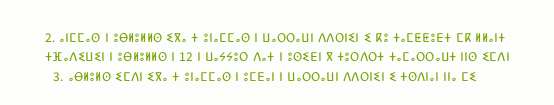2. ⴰⵏⵎⵎⴰⵙ ⵏ ⵓⴱⵍⵓⵍⵍⵙ ⵉⴳⴰ ⵜ ⵓⵏⴰⵎⵎⴰⵙ ⵏ ⵡⴰⵔⵔⴰⵡⵏ ⴷⴷⵔⵏⵉⵏ ⵉ ⴽⵓ ⵜⴰⵎⵟⵟⵓⴹⵜ ⵎⴽ ⵍⵍⴰⵏⵜ ⵜⴼⴰⴷⵉⵡⵉⵏ ⵏ ⵓⴱⵍⵓⵍⵍⵙ ⵏ 12 ⵏ ⵡⴰⵢⵢⵓⵔ ⴷⴰⵜ ⵏ ⵓⵙⵉⴹⵏ ⴳ ⵜⵓⵔⴷⵔⵜ ⵜⴰⵎⴰⵔⵔⴰⵡⵜ ⵏⵏⵙ ⵉⵎⴷⵏ
  3. ⴰⴱⵍⵓⵍⵙ ⵉⵎⴷⵏ ⵉⴳⴰ ⵜ ⵓⵏⴰⵎⵎⴰⵙ ⵏ ⵓⵎⴹⴰⵏ ⵏ ⵡⴰⵔⵔⴰⵡⵏ ⴷⴷⵔⵏⵉⵏ ⵉ ⵜⵙⴷⵏⴰⵏ ⵏⵏⴰ ⵎⵉ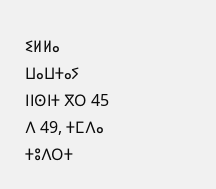ⵉⵍⵍⴰ ⵡⴰⵡⵜⴰⵢ ⵏⵏⵙⵏⵜ ⴳⵔ 45 ⴷ 49, ⵜⵎⴷⴰ ⵜⵓⴷⵔⵜ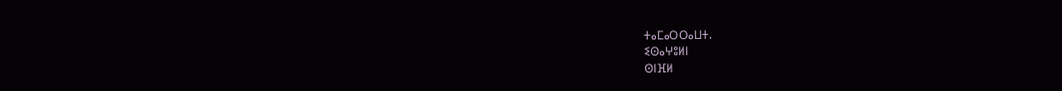ⵜⴰⵎⴰⵔⵔⴰⵡⵜ.
ⵉⵙⴰⵖⵓⵍⵏ
ⵙⵏⴼⵍ